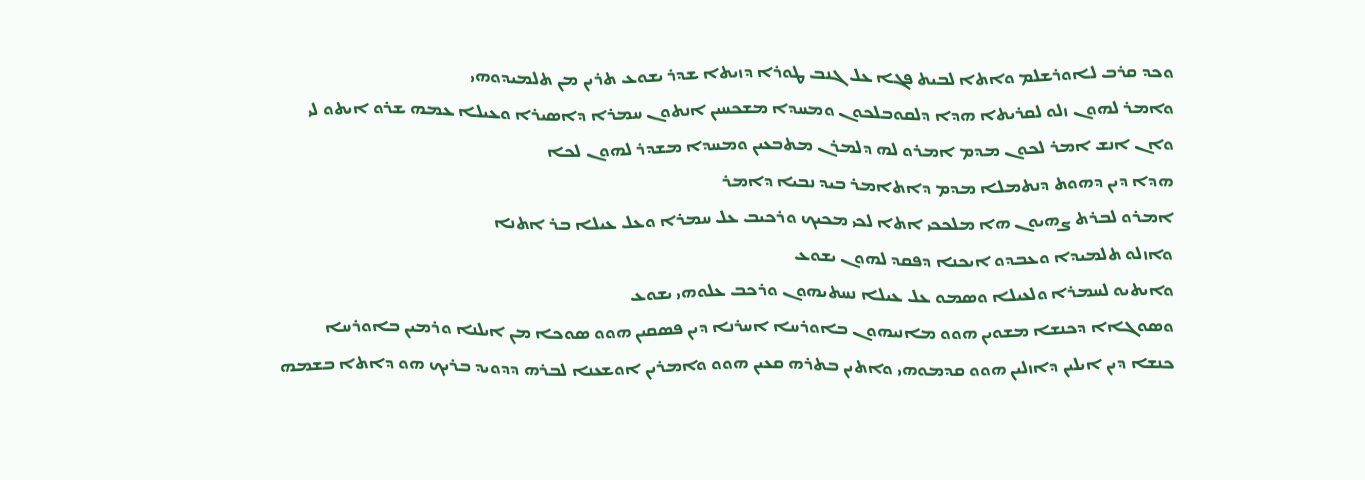ܘܟܕ ܩܪܒ ܠܐܘܪܫܠܡ ܘܐܬܐ ܠܒܝܬ ܦܓܐ ܥܠ ܓܢܒ ܛܘܪܐ ܕܙܝܬܐ ܫܕܪ ܝܫܘܥ ܬܪܝܢ ܡܢ ܬܠܡܝܕܘܗܝ
ܘܐܡܪ ܠܗܘܢ ܙܠܘ ܠܩܪܝܬܐ ܗܕܐ ܕܠܩܘܒܠܟܘܢ ܘܡܚܕܐ ܡܫܟܚܝܢ ܐܢܬܘܢ ܚܡܪܐ ܕܐܤܝܪܐ ܘܥܝܠܐ ܥܡܗ ܫܪܘ ܐܝܬܘ ܠܝ
ܘܐܢ ܐܢܫ ܐܡܪ ܠܟܘܢ ܡܕܡ ܐܡܪܘ ܠܗ ܕܠܡܪܢ ܡܬܒܥܝܢ ܘܡܚܕܐ ܡܫܕܪ ܠܗܘܢ ܠܟܐ
ܗܕܐ ܕܝܢ ܕܗܘܬ ܕܢܬܡܠܐ ܡܕܡ ܕܐܬܐܡܪ ܒܝܕ ܢܒܝܐ ܕܐܡܪ
ܐܡܪܘ ܠܒܪܬ ܨܗܝܘܢ ܗܐ ܡܠܟܟܝ ܐܬܐ ܠܟܝ ܡܟܝܟ ܘܪܟܝܒ ܥܠ ܚܡܪܐ ܘܥܠ ܥܝܠܐ ܒܪ ܐܬܢܐ
ܘܐܙܠܘ ܬܠܡܝܕܐ ܘܥܒܕܘ ܐܝܟܢܐ ܕܦܩܕ ܠܗܘܢ ܝܫܘܥ
ܘܐܝܬܝܘ ܠܚܡܪܐ ܘܠܥܝܠܐ ܘܤܡܘ ܥܠ ܥܝܠܐ ܢܚܬܝܗܘܢ ܘܪܟܒ ܥܠܘܗܝ ܝܫܘܥ
ܘܤܘܓܐܐ ܕܟܢܫܐ ܡܫܘܝܢ ܗܘܘ ܡܐܢܝܗܘܢ ܒܐܘܪܚܐ ܐܚܪܢܐ ܕܝܢ ܦܤܩܝܢ ܗܘܘ ܤܘܟܐ ܡܢ ܐܝܠܢܐ ܘܪܡܝܢ ܒܐܘܪܚܐ
ܟܢܫܐ ܕܝܢ ܐܝܠܝܢ ܕܐܙܠܝܢ ܗܘܘ ܩܕܡܘܗܝ ܘܐܬܝܢ ܒܬܪܗ ܩܥܝܢ ܗܘܘ ܘܐܡܪܝܢ ܐܘܫܥܢܐ ܠܒܪܗ ܕܕܘܝܕ ܒܪܝܟ ܗܘ ܕܐܬܐ ܒܫܡܗ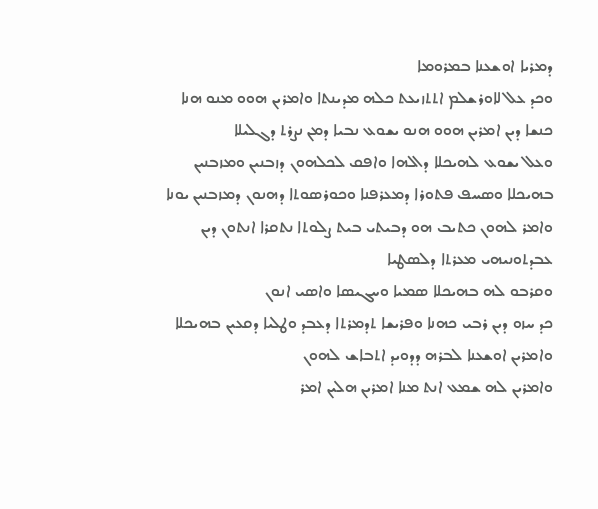ܕܡܪܝܐ ܐܘܫܥܢܐ ܒܡܪܘܡܐ
ܘܟܕ ܥܠ ܠܐܘܪܫܠܡ ܐܬܬܙܝܥܬ ܟܠܗ ܡܕܝܢܬܐ ܘܐܡܪܝܢ ܗܘܘ ܡܢܘ ܗܢܐ
ܟܢܫܐ ܕܝܢ ܐܡܪܝܢ ܗܘܘ ܗܢܘ ܝܫܘܥ ܢܒܝܐ ܕܡܢ ܢܨܪܬ ܕܓܠܝܠܐ
ܘܥܠ ܝܫܘܥ ܠܗܝܟܠܐ ܕܐܠܗܐ ܘܐܦܩ ܠܟܠܗܘܢ ܕܙܒܢܝܢ ܘܡܙܒܢܝܢ ܒܗܝܟܠܐ ܘܤܚܦ ܦܬܘܪܐ ܕܡܥܪܦܢܐ ܘܟܘܪܤܘܬܐ ܕܗܢܘܢ ܕܡܙܒܢܝܢ ܝܘܢܐ
ܘܐܡܪ ܠܗܘܢ ܟܬܝܒ ܗܘ ܕܒܝܬܝ ܒܝܬ ܨܠܘܬܐ ܢܬܩܪܐ ܐܢܬܘܢ ܕܝܢ ܥܒܕܬܘܢܝܗܝ ܡܥܪܬܐ ܕܠܤܛܝܐ
ܘܩܪܒܘ ܠܗ ܒܗܝܟܠܐ ܤܡܝܐ ܘܚܓܝܤܐ ܘܐܤܝ ܐܢܘܢ
ܟܕ ܚܙܘ ܕܝܢ ܪܒܝ ܟܗܢܐ ܘܦܪܝܫܐ ܬܕܡܪܬܐ ܕܥܒܕ ܘܛܠܝܐ ܕܩܥܝܢ ܒܗܝܟܠܐ ܘܐܡܪܝܢ ܐܘܫܥܢܐ ܠܒܪܗ ܕܕܘܝܕ ܐܬܒܐܫ ܠܗܘܢ
ܘܐܡܪܝܢ ܠܗ ܫܡܥ ܐܢܬ ܡܢܐ ܐܡܪܝܢ ܗܠܝܢ ܐܡܪ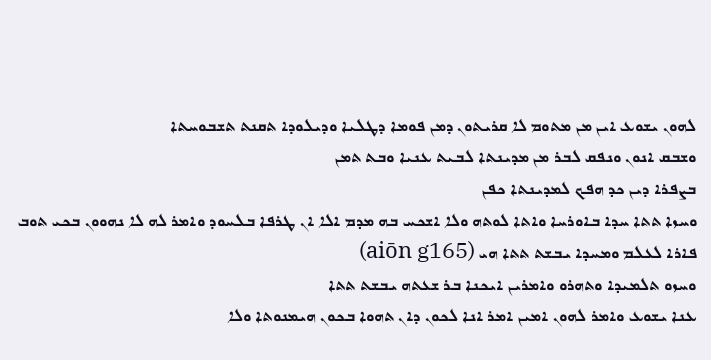ܠܗܘܢ ܝܫܘܥ ܐܝܢ ܡܢ ܡܬܘܡ ܠܐ ܩܪܝܬܘܢ ܕܡܢ ܦܘܡܐ ܕܛܠܝܐ ܘܕܝܠܘܕܐ ܬܩܢܬ ܬܫܒܘܚܬܐ
ܘܫܒܩ ܐܢܘܢ ܘܢܦܩ ܠܒܪ ܡܢ ܡܕܝܢܬܐ ܠܒܝܬ ܥܢܝܐ ܘܒܬ ܬܡܢ
ܒܨܦܪܐ ܕܝܢ ܟܕ ܗܦܟ ܠܡܕܝܢܬܐ ܟܦܢ
ܘܚܙܐ ܬܬܐ ܚܕܐ ܒܐܘܪܚܐ ܘܐܬܐ ܠܘܬܗ ܘܠܐ ܐܫܟܚ ܒܗ ܡܕܡ ܐܠܐ ܐܢ ܛܪܦܐ ܒܠܚܘܕ ܘܐܡܪ ܠܗ ܠܐ ܢܗܘܘܢ ܒܟܝ ܬܘܒ ܦܐܪܐ ܠܥܠܡ ܘܡܚܕܐ ܝܒܫܬ ܬܬܐ ܗܝ (aiōn g165)
ܘܚܙܘ ܬܠܡܝܕܐ ܘܬܗܪܘ ܘܐܡܪܝܢ ܐܝܟܢܐ ܒܪ ܫܥܬܗ ܝܒܫܬ ܬܬܐ
ܥܢܐ ܝܫܘܥ ܘܐܡܪ ܠܗܘܢ ܐܡܝܢ ܐܡܪ ܐܢܐ ܠܟܘܢ ܕܐܢ ܬܗܘܐ ܒܟܘܢ ܗܝܡܢܘܬܐ ܘܠܐ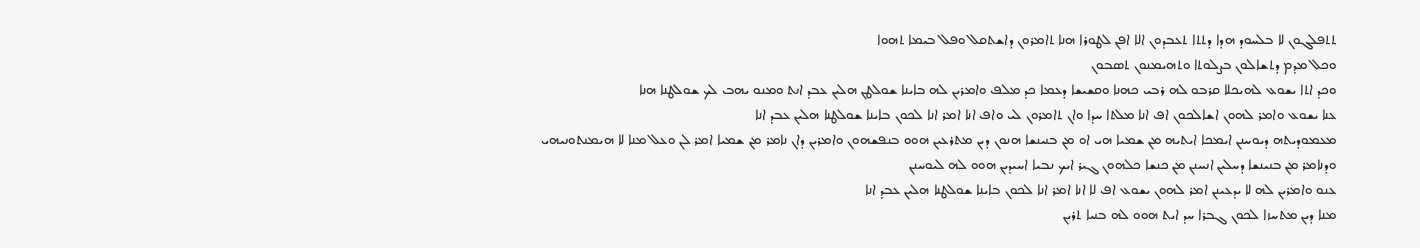ܬܬܦܠܓܘܢ ܠܐ ܒܠܚܘܕ ܗܕܐ ܕܬܬܐ ܬܥܒܕܘܢ ܐܠܐ ܐܦܢ ܠܛܘܪܐ ܗܢܐ ܬܐܡܪܘܢ ܕܐܫܬܩܠ ܘܦܠ ܒܝܡܐ ܬܗܘܐ
ܘܟܠ ܡܕܡ ܕܬܫܐܠܘܢ ܒܨܠܘܬܐ ܘܬܗܝܡܢܘܢ ܬܤܒܘܢ
ܘܟܕ ܐܬܐ ܝܫܘܥ ܠܗܝܟܠܐ ܩܪܒܘ ܠܗ ܪܒܝ ܟܗܢܐ ܘܩܫܝܫܐ ܕܥܡܐ ܟܕ ܡܠܦ ܘܐܡܪܝܢ ܠܗ ܒܐܝܢܐ ܫܘܠܛܢ ܗܠܝܢ ܥܒܕ ܐܢܬ ܘܡܢܘ ܝܗܒ ܠܟ ܫܘܠܛܢܐ ܗܢܐ
ܥܢܐ ܝܫܘܥ ܘܐܡܪ ܠܗܘܢ ܐܫܐܠܟܘܢ ܐܦ ܐܢܐ ܡܠܬܐ ܚܕܐ ܘܐܢ ܬܐܡܪܘܢ ܠܝ ܘܐܦ ܐܢܐ ܐܡܪ ܐܢܐ ܠܟܘܢ ܒܐܝܢܐ ܫܘܠܛܢܐ ܗܠܝܢ ܥܒܕ ܐܢܐ
ܡܥܡܘܕܝܬܗ ܕܝܘܚܢܢ ܐܝܡܟܐ ܐܝܬܝܗ ܡܢ ܫܡܝܐ ܗܝ ܐܘ ܡܢ ܒܢܝܢܫܐ ܗܢܘܢ ܕܝܢ ܡܬܪܥܝܢ ܗܘܘ ܒܢܦܫܗܘܢ ܘܐܡܪܝܢ ܕܐܢ ܢܐܡܪ ܡܢ ܫܡܝܐ ܐܡܪ ܠܢ ܘܥܠ ܡܢܐ ܠܐ ܗܝܡܢܬܘܢܝܗܝ
ܘܕܢܐܡܪ ܡܢ ܒܢܝܢܫܐ ܕܚܠܝܢ ܐܢܚܢܢ ܡܢ ܟܢܫܐ ܟܠܗܘܢ ܓܝܪ ܐܝܟ ܢܒܝܐ ܐܚܝܕܝܢ ܗܘܘ ܠܗ ܠܝܘܚܢܢ
ܥܢܘ ܘܐܡܪܝܢ ܠܗ ܠܐ ܝܕܥܝܢܢ ܐܡܪ ܠܗܘܢ ܝܫܘܥ ܐܦ ܠܐ ܐܢܐ ܐܡܪ ܐܢܐ ܠܟܘܢ ܒܐܝܢܐ ܫܘܠܛܢܐ ܗܠܝܢ ܥܒܕ ܐܢܐ
ܡܢܐ ܕܝܢ ܡܬܚܙܐ ܠܟܘܢ ܓܒܪܐ ܚܕ ܐܝܬ ܗܘܘ ܠܗ ܒܢܝܐ ܬܪܝܢ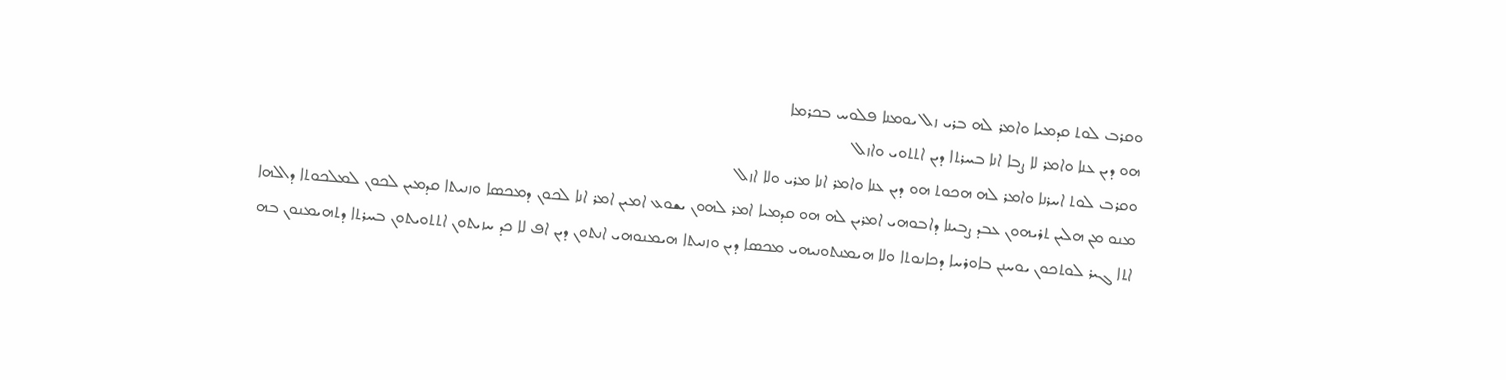ܘܩܪܒ ܠܘܬ ܩܕܡܝܐ ܘܐܡܪ ܠܗ ܒܪܝ ܙܠ ܝܘܡܢܐ ܦܠܘܚ ܒܟܪܡܐ
ܗܘ ܕܝܢ ܥܢܐ ܘܐܡܪ ܠܐ ܨܒܐ ܐܢܐ ܒܚܪܬܐ ܕܝܢ ܐܬܬܘܝ ܘܐܙܠ
ܘܩܪܒ ܠܘܬ ܐܚܪܢܐ ܘܐܡܪ ܠܗ ܗܟܘܬ ܗܘ ܕܝܢ ܥܢܐ ܘܐܡܪ ܐܢܐ ܡܪܝ ܘܠܐ ܐܙܠ
ܡܢܘ ܡܢ ܗܠܝܢ ܬܪܝܗܘܢ ܥܒܕ ܨܒܝܢܐ ܕܐܒܘܗܝ ܐܡܪܝܢ ܠܗ ܗܘ ܩܕܡܝܐ ܐܡܪ ܠܗܘܢ ܝܫܘܥ ܐܡܝܢ ܐܡܪ ܐܢܐ ܠܟܘܢ ܕܡܟܤܐ ܘܙܢܝܬܐ ܩܕܡܝܢ ܠܟܘܢ ܠܡܠܟܘܬܐ ܕܐܠܗܐ
ܐܬܐ ܓܝܪ ܠܘܬܟܘܢ ܝܘܚܢܢ ܒܐܘܪܚܐ ܕܟܐܢܘܬܐ ܘܠܐ ܗܝܡܢܬܘܢܝܗܝ ܡܟܤܐ ܕܝܢ ܘܙܢܝܬܐ ܗܝܡܢܘܗܝ ܐܢܬܘܢ ܕܝܢ ܐܦ ܠܐ ܟܕ ܚܙܝܬܘܢ ܐܬܬܘܝܬܘܢ ܒܚܪܬܐ ܕܬܗܝܡܢܘܢ ܒܗ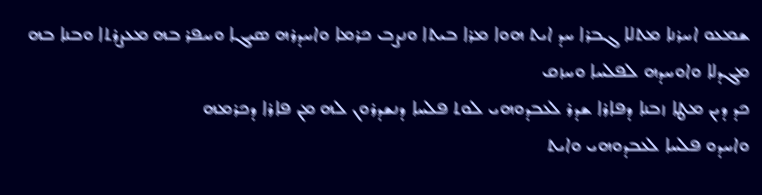ܫܡܥܘ ܐܚܪܢܐ ܡܬܠܐ ܓܒܪܐ ܚܕ ܐܝܬ ܗܘܐ ܡܪܐ ܒܝܬܐ ܘܢܨܒ ܟܪܡܐ ܘܐܚܕܪܗ ܤܝܓܐ ܘܚܦܪ ܒܗ ܡܥܨܪܬܐ ܘܒܢܐ ܒܗ ܡܓܕܠܐ ܘܐܘܚܕܗ ܠܦܠܚܐ ܘܚܙܩ
ܟܕ ܕܝܢ ܡܛܐ ܙܒܢܐ ܕܦܐܪܐ ܫܕܪ ܠܥܒܕܘܗܝ ܠܘܬ ܦܠܚܐ ܕܢܫܕܪܘܢ ܠܗ ܡܢ ܦܐܪܐ ܕܟܪܡܗ
ܘܐܚܕܘ ܦܠܚܐ ܠܥܒܕܘܗܝ ܘܐܝܬ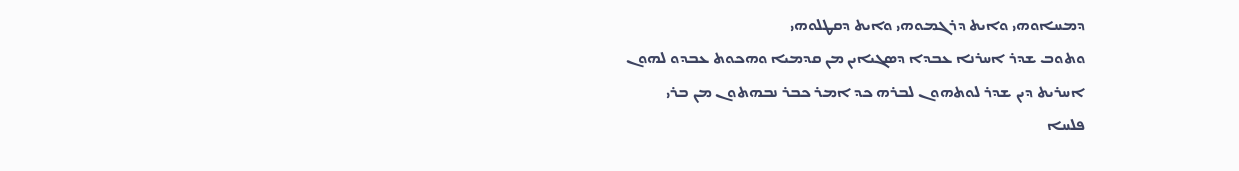ܕܡܚܐܘܗܝ ܘܐܝܬ ܕܪܓܡܘܗܝ ܘܐܝܬ ܕܩܛܠܘܗܝ
ܘܬܘܒ ܫܕܪ ܐܚܪܢܐ ܥܒܕܐ ܕܤܓܝܐܝܢ ܡܢ ܩܕܡܝܐ ܘܗܟܘܬ ܥܒܕܘ ܠܗܘܢ
ܐܚܪܝܬ ܕܝܢ ܫܕܪ ܠܘܬܗܘܢ ܠܒܪܗ ܟܕ ܐܡܪ ܟܒܪ ܢܒܗܬܘܢ ܡܢ ܒܪܝ
ܦܠܚܐ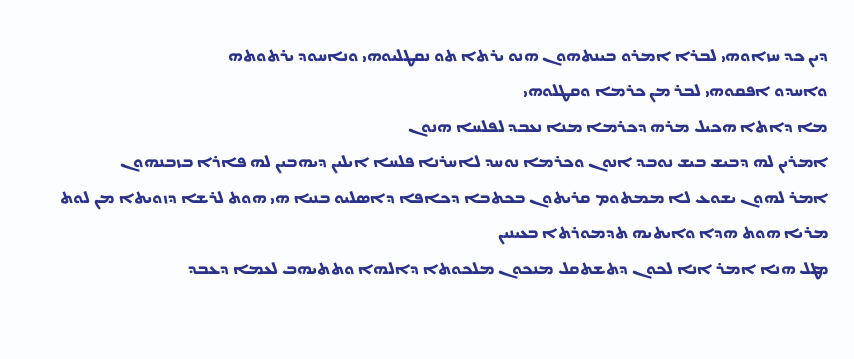ܕܝܢ ܟܕ ܚܙܐܘܗܝ ܠܒܪܐ ܐܡܪܘ ܒܝܢܬܗܘܢ ܗܢܘ ܝܪܬܐ ܬܘ ܢܩܛܠܝܘܗܝ ܘܢܐܚܘܕ ܝܪܬܘܬܗ
ܘܐܚܕܘ ܐܦܩܘܗܝ ܠܒܪ ܡܢ ܟܪܡܐ ܘܩܛܠܘܗܝ
ܡܐ ܕܐܬܐ ܗܟܝܠ ܡܪܗ ܕܟܪܡܐ ܡܢܐ ܢܥܒܕ ܠܦܠܚܐ ܗܢܘܢ
ܐܡܪܝܢ ܠܗ ܕܒܝܫ ܒܝܫ ܢܘܒܕ ܐܢܘܢ ܘܟܪܡܐ ܢܘܚܕ ܠܐܚܪܢܐ ܦܠܚܐ ܐܝܠܝܢ ܕܝܗܒܝܢ ܠܗ ܦܐܪܐ ܒܙܒܢܗܘܢ
ܐܡܪ ܠܗܘܢ ܝܫܘܥ ܠܐ ܡܡܬܘܡ ܩܪܝܬܘܢ ܒܟܬܒܐ ܕܟܐܦܐ ܕܐܤܠܝܘ ܒܢܝܐ ܗܝ ܗܘܬ ܠܪܫܐ ܕܙܘܝܬܐ ܡܢ ܠܘܬ ܡܪܝܐ ܗܘܬ ܗܕܐ ܘܐܝܬܝܗ ܬܕܡܘܪܬܐ ܒܥܝܢܝܢ
ܡܛܠ ܗܢܐ ܐܡܪ ܐܢܐ ܠܟܘܢ ܕܬܫܬܩܠ ܡܢܟܘܢ ܡܠܟܘܬܐ ܕܐܠܗܐ ܘܬܬܝܗܒ ܠܥܡܐ ܕܥܒܕ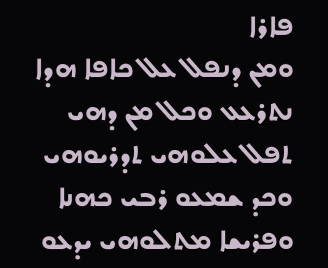ܦܐܪܐ
ܘܡܢ ܕܢܦܠ ܥܠ ܟܐܦܐ ܗܕܐ ܢܬܪܥܥ ܘܟܠ ܡܢ ܕܗܝ ܬܦܠ ܥܠܘܗܝ ܬܕܪܝܘܗܝ
ܘܟܕ ܫܡܥܘ ܪܒܝ ܟܗܢܐ ܘܦܪܝܫܐ ܡܬܠܘܗܝ ܝܕܥܘ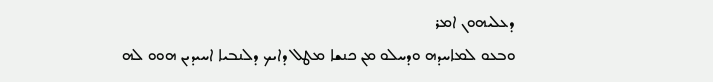ܕܥܠܝܗܘܢ ܐܡܪ
ܘܒܥܘ ܠܡܐܚܕܗ ܘܕܚܠܘ ܡܢ ܟܢܫܐ ܡܛܠ ܕܐܝܟ ܕܠܢܒܝܐ ܐܚܝܕܝܢ ܗܘܘ ܠܗ